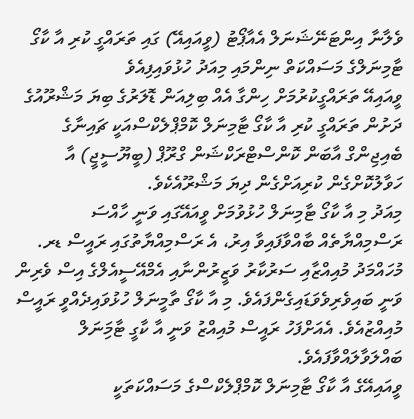ވެލާނާ އިންޓަނޭޝަނަލް އެއާޕޯޓު (ވީއައިއޭ) ގައި ތަރައްގީ ކުރި އާ ކާގޯ ޓާމިނަލްގެ މަސައްކަތް ނިންމައި މިއަދު ހުޅުވައިފިއެވެ
ވީއައިއޭ ތަރައްގީކުރުމަށް ހިންގާ އެއް ބިލިއަން ޑޮލަރުގެ ބިޔަ މަޝްރޫއުގެ ދަށުން ތަރައްގީ ކުރި އާ ކާގޯ ޓާމިނަލް ކޮމްޕްލެކްސްއަކީ ޗައިނާގެ ބެއިޖިންގް އާބަން ކޮންސްޓްރަކްޝަން ގްރޫޕް (ބީޔޫސީޖީ) އާ ހަވާލުކޮށްގެން ކުރިއަށްގެން ދިޔަ މަޝްރޫއެކެވެ.
މިއަދު މި އާ ކާގޯ ޓާމިނަލް ހުޅުވުމަށް ވީއައޭގައި ވަނީ ހާއްސަ ރަސްމިއްޔާތެއް ބާއްވާފައިވާ އިރު، އެ ރަސްމިއްޔާތުގައި ރައީސް ޑރ. މުހައްމަދު މުއިއްޒާއި ސަރުކާރު ވަޒީރުންނާއި އެމްއޭސީއެލްގެ އިސް ވެރިން ވަނީ ބައިވެރިވެވަޑައިގެންފައެވެ. މި އާ ކާގޯ ތާމީނަލް ހުޅުވައިދެއްވީ ރައީސް މުއިއްޒުއެވެ. އެއަށްފަހު ރައީސް މުއިއްޒު ވަނީ އާ ކާގީ ޓާމަިނަލް ބައްލަވާލައްވާފައެވެ.
ވީއައިއޭގެ އާ ކާގޯ ޓާމިނަލް ކޮމްޕްލެކްސްގެ މަސައްކަތަކީ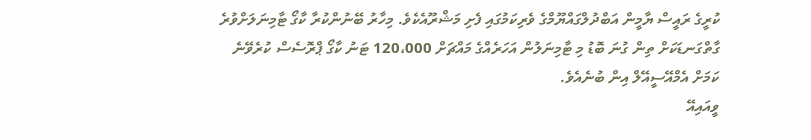ކުރީގެ ރައީސް ޔާމީން އަބްދުލްގައްޔޫމްގެ ވެރިކަމުގައި ފެށި މަޝްރޫއެކެވެ. މިހާރު ބޭނުންކުރާ ކާގޯ ޓާމިނަލަށްވުރެ ގާތްގަނޑަކަށް ތިން ގުނަ ބޮޑު މި ޓާމިނަލުން އަހަރެއްގެ މައްޗަށް 120،000 ޓަނު ކާގޯ ޕްރޮސެސް ކުރެވޭނެ ކަމަށް އެމްއޭސީއޭލް އިން ބުނެއެވެ.
ވީއައިއޭ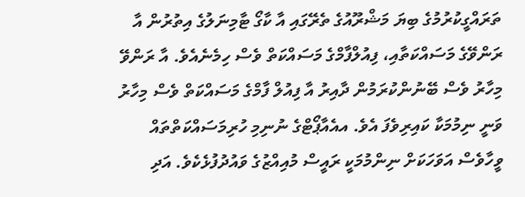ތަރައްގީކުރުމުގެ ބިޔަ މަޝްރޫއުގެ ތެރޭގައި އާ ކާގޯ ޓާމިނަލުގެ އިތުރުން އާ ރަންވޭގެ މަސައްކަތާއި، ފިއުލްފާމްގެ މަސައްކަތް ވެސް ހިމެނެއެވެ. އާ ރަންވޭ މިހާރު ވެސް ބޭނުންކުރަމުން ދާއިރު އާ ފިއުލް ފާމްގެ މަސައްކަތް ވެސް މިހާރު ވަނީ ނިމުމަކާ ކައިރިވެފަ އެވެ. އއެއާޕޯޓްގެ ނުނިމި ހުރިމަސައްކަތްތައް ވީހާވެސް އަވަހަކަށް ނިންމުމަކީ ރައީސް މުއިއްޒުގެ ވައުދުފުޅެކެވެ. އަދި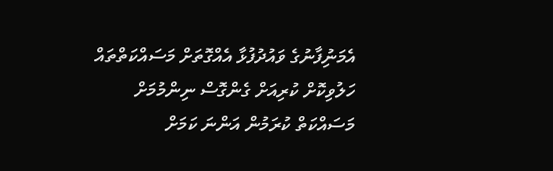އެމަނިުފާނުގެ ވައުދުފުޅާ އެއްގޮތަށް މަސައްކަތްތައް ހަލުވިކޮށް ކުރިއަށް ގެންގޮސް ނިންމުމަށް މަސައްކަތް ކުރަމުން އަންނަ ކަމަށް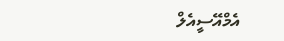އެމްއޭސީއެލް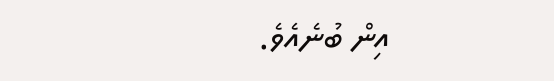އިން ބުނެއެވެ.